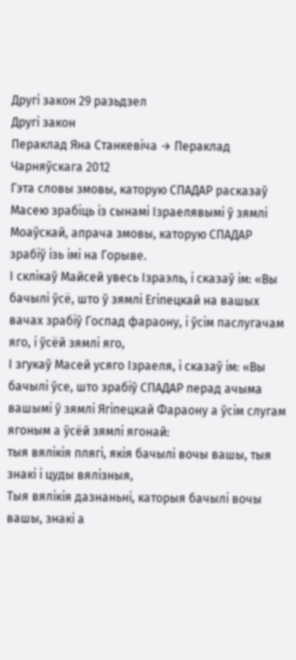Другі закон 29 разьдзел
Другі закон
Пераклад Яна Станкевіча → Пераклад Чарняўскага 2012
Гэта словы змовы, каторую СПАДАР расказаў Масею зрабіць із сынамі Ізраелявымі ў зямлі Моаўскай, апрача змовы, каторую СПАДАР зрабіў ізь імі на Горыве.
І склікаў Майсей увесь Ізраэль, і сказаў ім: «Вы бачылі ўсё, што ў зямлі Егіпецкай на вашых вачах зрабіў Госпад фараону, і ўсім паслугачам яго, і ўсёй зямлі яго,
І згукаў Масей усяго Ізраеля, і сказаў ім: «Вы бачылі ўсе, што зрабіў СПАДАР перад ачыма вашымі ў зямлі Ягіпецкай Фараону а ўсім слугам ягоным а ўсёй зямлі ягонай:
тыя вялікія плягі, якія бачылі вочы вашы, тыя знакі і цуды вялізныя,
Тыя вялікія дазнаньні, каторыя бачылі вочы вашы, знакі а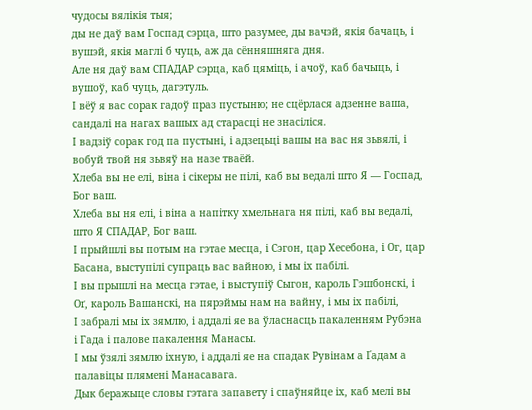чудосы вялікія тыя;
ды не даў вам Госпад сэрца, што разумее, ды вачэй, якія бачаць, і вушэй, якія маглі б чуць, аж да сённяшняга дня.
Але ня даў вам СПАДАР сэрца, каб цяміць, і ачоў, каб бачыць, і вушоў, каб чуць, дагэтуль.
І вёў я вас сорак гадоў праз пустыню; не сцёрлася адзенне ваша, сандалі на нагах вашых ад старасці не знасіліся.
І вадзіў сорак год па пустыні, і адзецьці вашы на вас ня зьвялі, і вобуй твой ня зьвяў на назе тваёй.
Хлеба вы не елі, віна і сікеры не пілі, каб вы ведалі што Я — Госпад, Бог ваш.
Хлеба вы ня елі, і віна а напітку хмельнага ня пілі, каб вы ведалі, што Я СПАДАР, Бог ваш.
І прыйшлі вы потым на гэтае месца, і Сэгон, цар Хесебона, і Ог, цар Басана, выступілі супраць вас вайною, і мы іх пабілі.
І вы прышлі на месца гэтае, і выступіў Сыгон, кароль Гэшбонскі, і Оґ, кароль Вашанскі, на пярэймы нам на вайну, і мы іх пабілі,
І забралі мы іх зямлю, і аддалі яе ва ўласнасць пакаленням Рубэна і Гада і палове пакалення Манасы.
І мы ўзялі зямлю іхную, і аддалі яе на спадак Рувінам а Ґадам а палавіцы плямені Манасавага.
Дык беражыце словы гэтага запавету і спаўняйце іх, каб мелі вы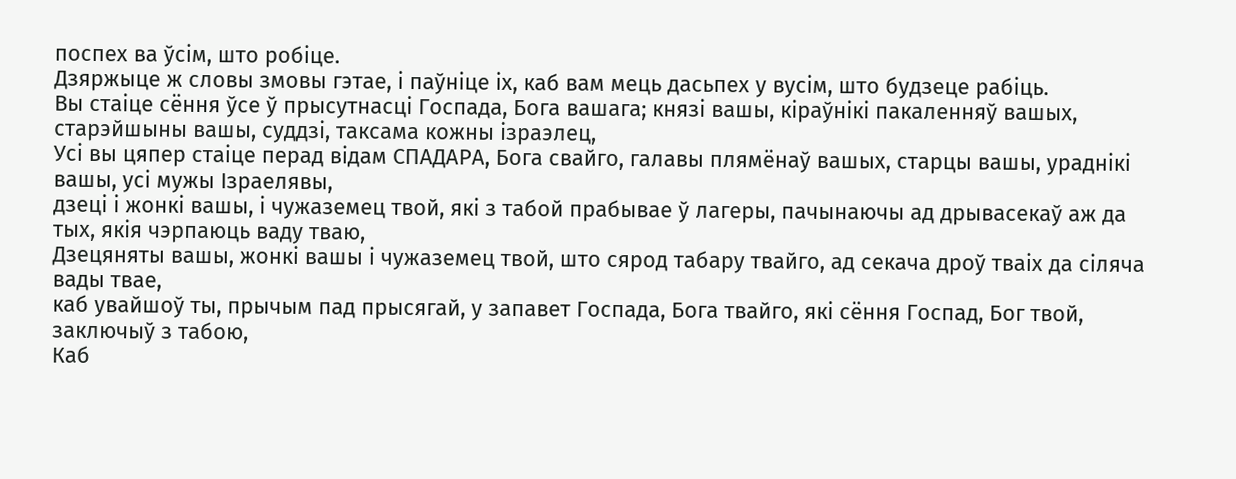поспех ва ўсім, што робіце.
Дзяржыце ж словы змовы гэтае, і паўніце іх, каб вам мець дасьпех у вусім, што будзеце рабіць.
Вы стаіце сёння ўсе ў прысутнасці Госпада, Бога вашага; князі вашы, кіраўнікі пакаленняў вашых, старэйшыны вашы, суддзі, таксама кожны ізраэлец,
Усі вы цяпер стаіце перад відам СПАДАРА, Бога свайго, галавы плямёнаў вашых, старцы вашы, ураднікі вашы, усі мужы Ізраелявы,
дзеці і жонкі вашы, і чужаземец твой, які з табой прабывае ў лагеры, пачынаючы ад дрывасекаў аж да тых, якія чэрпаюць ваду тваю,
Дзецяняты вашы, жонкі вашы і чужаземец твой, што сярод табару твайго, ад секача дроў тваіх да сіляча вады твае,
каб увайшоў ты, прычым пад прысягай, у запавет Госпада, Бога твайго, які сёння Госпад, Бог твой, заключыў з табою,
Каб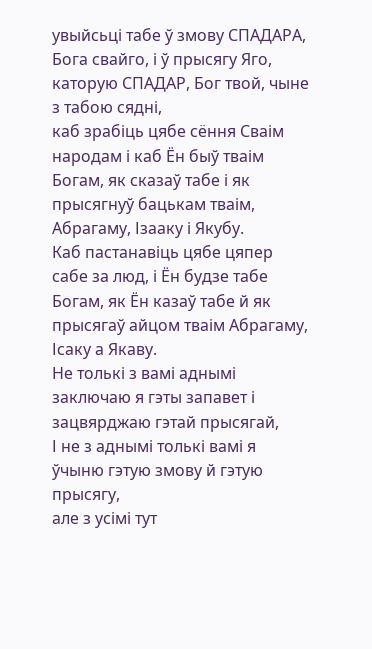увыйсьці табе ў змову СПАДАРА, Бога свайго, і ў прысягу Яго, каторую СПАДАР, Бог твой, чыне з табою сядні,
каб зрабіць цябе сёння Сваім народам і каб Ён быў тваім Богам, як сказаў табе і як прысягнуў бацькам тваім, Абрагаму, Ізааку і Якубу.
Каб пастанавіць цябе цяпер сабе за люд, і Ён будзе табе Богам, як Ён казаў табе й як прысягаў айцом тваім Абрагаму, Ісаку а Якаву.
Не толькі з вамі аднымі заключаю я гэты запавет і зацвярджаю гэтай прысягай,
І не з аднымі толькі вамі я ўчыню гэтую змову й гэтую прысягу,
але з усімі тут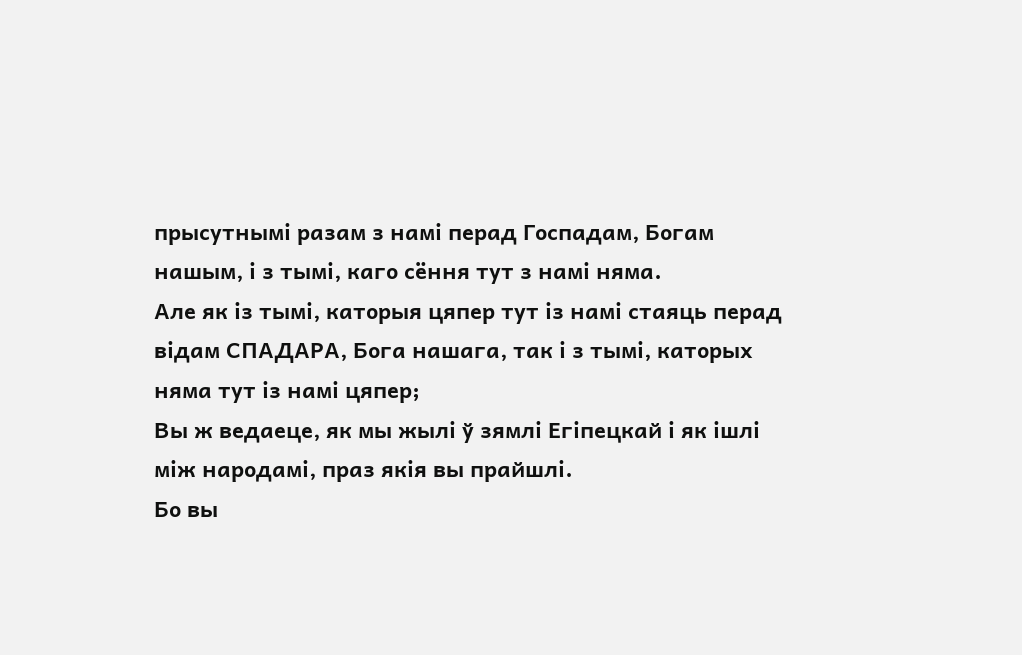прысутнымі разам з намі перад Госпадам, Богам нашым, і з тымі, каго сёння тут з намі няма.
Але як із тымі, каторыя цяпер тут із намі стаяць перад відам СПАДАРА, Бога нашага, так і з тымі, каторых няма тут із намі цяпер;
Вы ж ведаеце, як мы жылі ў зямлі Егіпецкай і як ішлі між народамі, праз якія вы прайшлі.
Бо вы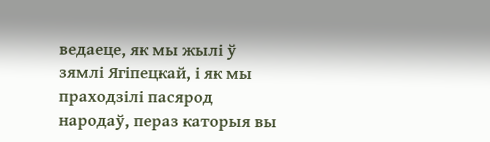ведаеце, як мы жылі ў зямлі Ягіпецкай, і як мы праходзілі пасярод народаў, пераз каторыя вы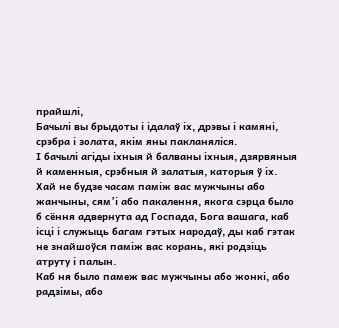прайшлі,
Бачылі вы брыдоты і ідалаў іх, дрэвы і камяні, срэбра і золата, якім яны пакланяліся.
І бачылі агіды іхныя й балваны іхныя, дзярвяныя й каменныя, срэбныя й залатыя, каторыя ў іх.
Хай не будзе часам паміж вас мужчыны або жанчыны, сям’і або пакалення, якога сэрца было б сёння адвернута ад Госпада, Бога вашага, каб ісці і служыць багам гэтых народаў, ды каб гэтак не знайшоўся паміж вас корань, які родзіць атруту і палын.
Каб ня было памеж вас мужчыны або жонкі, або радзімы, або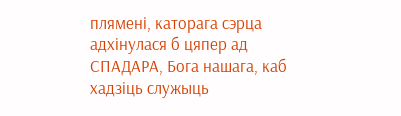плямені, каторага сэрца адхінулася б цяпер ад СПАДАРА, Бога нашага, каб хадзіць служыць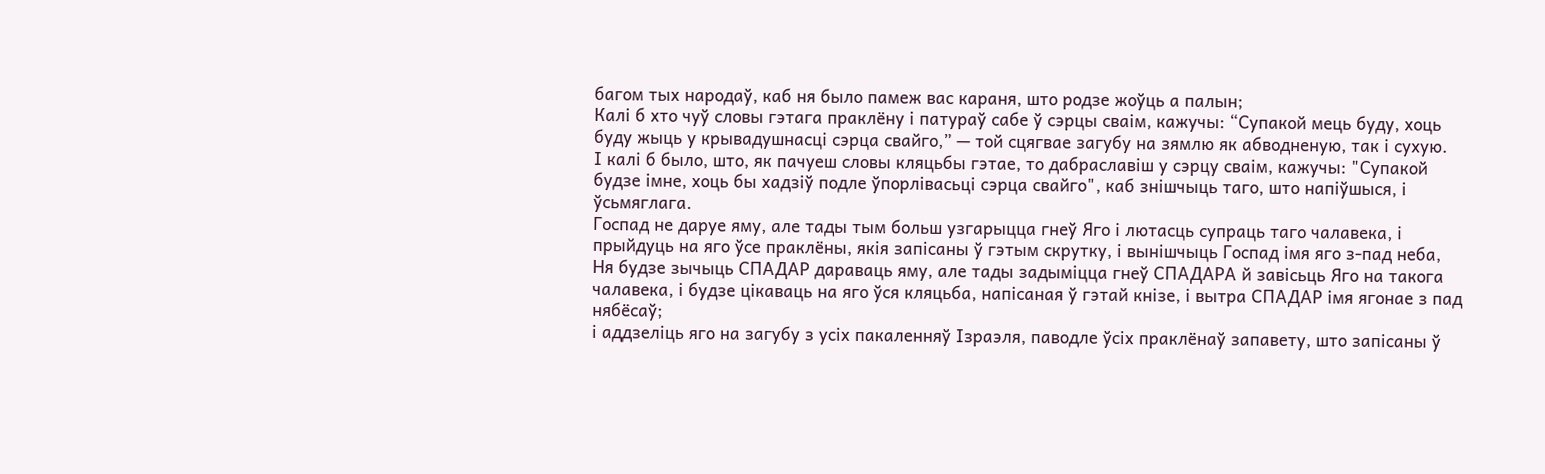багом тых народаў, каб ня было памеж вас караня, што родзе жоўць а палын;
Калі б хто чуў словы гэтага праклёну і патураў сабе ў сэрцы сваім, кажучы: “Супакой мець буду, хоць буду жыць у крывадушнасці сэрца свайго,” — той сцягвае загубу на зямлю як абводненую, так і сухую.
І калі б было, што, як пачуеш словы кляцьбы гэтае, то дабраславіш у сэрцу сваім, кажучы: "Супакой будзе імне, хоць бы хадзіў подле ўпорлівасьці сэрца свайго", каб знішчыць таго, што напіўшыся, і ўсьмяглага.
Госпад не даруе яму, але тады тым больш узгарыцца гнеў Яго і лютасць супраць таго чалавека, і прыйдуць на яго ўсе праклёны, якія запісаны ў гэтым скрутку, і вынішчыць Госпад імя яго з-пад неба,
Ня будзе зычыць СПАДАР дараваць яму, але тады задыміцца гнеў СПАДАРА й завісьць Яго на такога чалавека, і будзе цікаваць на яго ўся кляцьба, напісаная ў гэтай кнізе, і вытра СПАДАР імя ягонае з пад нябёсаў;
і аддзеліць яго на загубу з усіх пакаленняў Ізраэля, паводле ўсіх праклёнаў запавету, што запісаны ў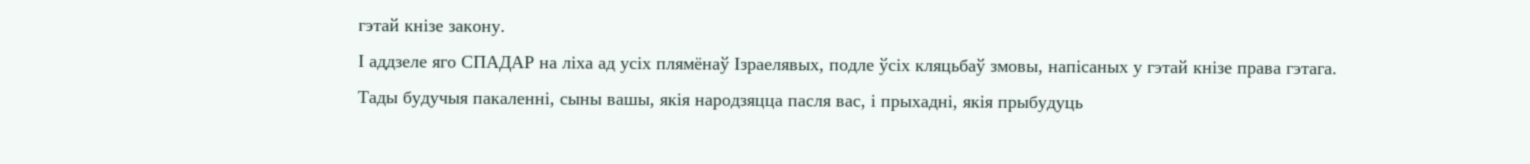гэтай кнізе закону.
І аддзеле яго СПАДАР на ліха ад усіх плямёнаў Ізраелявых, подле ўсіх кляцьбаў змовы, напісаных у гэтай кнізе права гэтага.
Тады будучыя пакаленні, сыны вашы, якія народзяцца пасля вас, і прыхадні, якія прыбудуць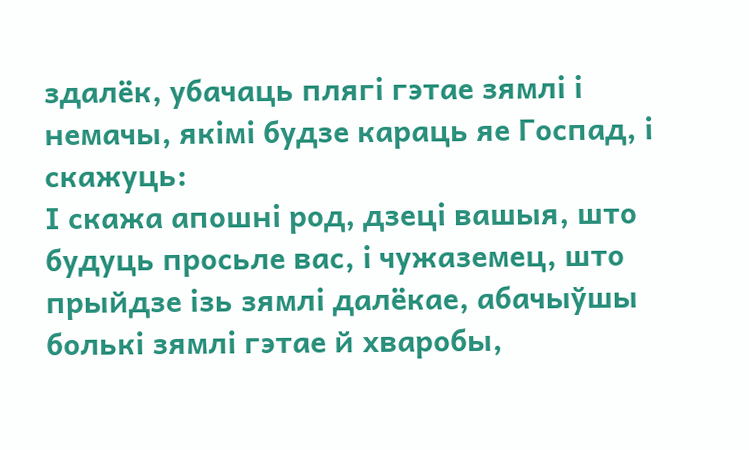здалёк, убачаць плягі гэтае зямлі і немачы, якімі будзе караць яе Госпад, і скажуць:
І скажа апошні род, дзеці вашыя, што будуць просьле вас, і чужаземец, што прыйдзе ізь зямлі далёкае, абачыўшы болькі зямлі гэтае й хваробы,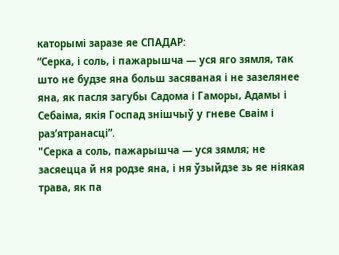каторымі заразе яе СПАДАР:
“Серка, і соль, і пажарышча — уся яго зямля, так што не будзе яна больш засяваная і не зазелянее яна, як пасля загубы Садома і Гаморы, Адамы і Себаіма, якія Госпад знішчыў у гневе Сваім і раз’ятранасці”.
"Серка а соль, пажарышча — уся зямля; не засяецца й ня родзе яна, і ня ўзыйдзе зь яе ніякая трава, як па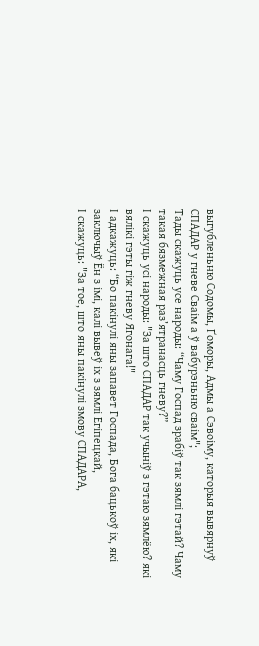выгубленьню Содомы, Ґоморы, Адмы а Сэвоіму, каторыя вывярнуў СПАДАР у гневе Сваім а ў вабурэньню сваім";
Тады скажуць усе народы: “Чаму Госпад зрабіў так зямлі гэтай? Чаму такая бязмежная раз’ятранасць гневу?”
І скажуць усі народы: "За што СПАДАР так учыніў з гэтаю зямлёю? які вялікі гэты гіж гневу Ягонага!"
І адкажуць: “Бо пакінулі яны запавет Госпада, Бога бацькоў іх, які заключыў Ён з імі, калі вывеў іх з зямлі Егіпецкай,
І скажуць: "За тое, што яны пакінулі змову СПАДАРА,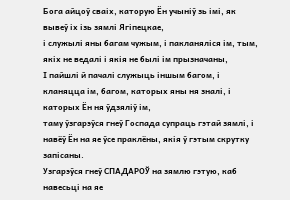Бога айцоў сваіх, каторую Ён учыніў зь імі, як вывеў іх ізь зямлі Ягіпецкае,
і служылі яны багам чужым, і пакланяліся ім, тым, якіх не ведалі і якія не былі ім прызначаны,
І пайшлі й пачалі служыць іншым багом, і кланяцца ім, багом, каторых яны ня зналі, і каторых Ён ня ўдзяліў ім,
таму ўзгарэўся гнеў Госпада супраць гэтай зямлі, і навёў Ён на яе ўсе праклёны, якія ў гэтым скрутку запісаны.
Узгарэўся гнеў СПАДАРОЎ на зямлю гэтую, каб навесьці на яе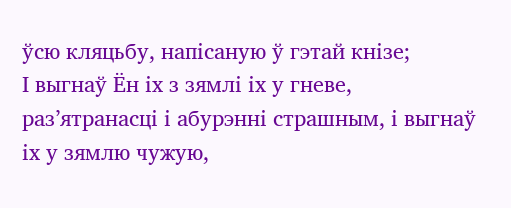ўсю кляцьбу, напісаную ў гэтай кнізе;
І выгнаў Ён іх з зямлі іх у гневе, раз’ятранасці і абурэнні страшным, і выгнаў іх у зямлю чужую,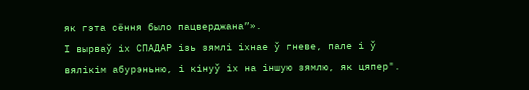як гэта сёння было пацверджана”».
І вырваў іх СПАДАР ізь зямлі іхнае ў гневе, пале і ў вялікім абурэньню, і кінуў іх на іншую зямлю, як цяпер".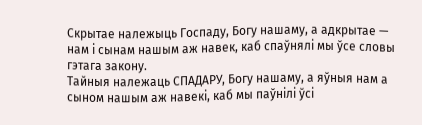Скрытае належыць Госпаду, Богу нашаму, а адкрытае — нам і сынам нашым аж навек, каб спаўнялі мы ўсе словы гэтага закону.
Тайныя належаць СПАДАРУ, Богу нашаму, а яўныя нам а сыном нашым аж навекі, каб мы паўнілі ўсі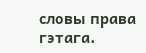словы права гэтага.